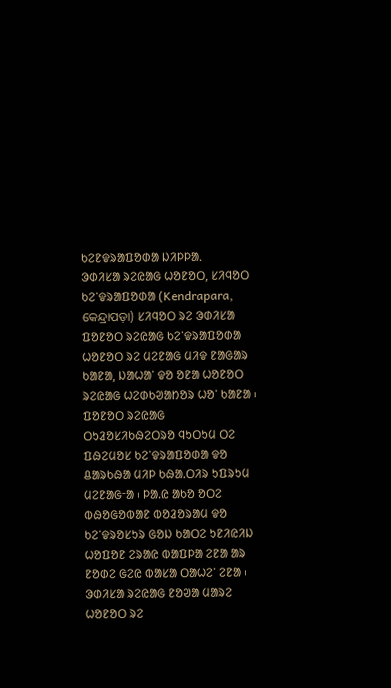ᱠᱮᱱᱫᱨᱟᱯᱚᱰᱟ ᱡᱤᱞᱞᱟᱹ
ᱳᱰᱤᱥᱟ ᱨᱮᱭᱟᱜ ᱦᱚᱱᱚᱛ, ᱥᱤᱧᱚᱛ
ᱠᱮᱸᱫᱨᱟᱯᱚᱰᱟ (Kendrapara, କେନ୍ଦ୍ରାପଡ଼ା) ᱥᱤᱧᱚᱛ ᱨᱮ ᱳᱰᱤᱥᱟ ᱯᱚᱱᱚᱛ ᱨᱮᱭᱟᱜ ᱠᱮᱸᱫᱨᱟᱯᱚᱰᱟ ᱦᱚᱱᱚᱛ ᱨᱮ ᱢᱮᱱᱟᱜ ᱢᱤᱫ ᱱᱟᱜᱟᱨ ᱠᱟᱱᱟ, ᱡᱟᱦᱟᱸ ᱫᱚ ᱚᱱᱟ ᱦᱚᱱᱚᱛ ᱨᱮᱭᱟᱜ ᱦᱮᱰᱠᱣᱟᱴᱚᱨ ᱦᱚᱸ ᱠᱟᱱᱟ ᱾ ᱯᱚᱱᱚᱛ ᱨᱮᱭᱟᱜ ᱛᱩᱲᱚᱥᱤᱠᱷᱮᱛᱨᱚ ᱧᱩᱛᱩᱢ ᱛᱮ ᱯᱷᱮᱢᱚᱥ ᱠᱮᱸᱫᱨᱟᱯᱚᱰᱟ ᱫᱚ ᱪᱟᱨᱠᱷᱟ ᱢᱤᱞ ᱠᱷᱟ.ᱛᱤᱨ ᱩᱯᱨᱩᱢ ᱢᱮᱱᱟᱜᱼᱟ ᱾ ᱞᱟ.ᱭ ᱟᱠᱚ ᱚᱛᱮ ᱵᱷᱚᱜᱚᱵᱟᱱ ᱵᱚᱲᱚᱨᱟᱢ ᱫᱚ ᱠᱮᱸᱫᱨᱚᱥᱩᱨ ᱜᱚᱡ ᱠᱟᱛᱮ ᱩᱱᱤᱭᱤᱡ ᱦᱚᱯᱚᱱ ᱮᱨᱟᱭ ᱵᱟᱯᱞᱟ ᱮᱱᱟ ᱟᱨ ᱱᱚᱰᱮ ᱜᱮᱭ ᱵᱟᱥᱟ ᱛᱟᱦᱮᱸ ᱮᱱᱟ ᱾ ᱳᱰᱤᱥᱟ ᱨᱮᱭᱟᱜ ᱱᱚᱣᱟ ᱢᱟᱨᱮ ᱦᱚᱱᱚᱛ ᱨᱮ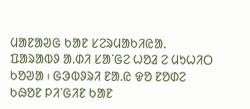ᱢᱟᱱᱟᱣᱜ ᱠᱟᱱ ᱥᱮᱨᱢᱟᱠᱤᱭᱟ. ᱯᱟᱨᱟᱵᱽ ᱟ.ᱰᱤ ᱥᱟᱸᱜᱮ ᱦᱚᱲ ᱮ ᱢᱩᱦᱤᱛ ᱠᱚᱣᱟ ᱾ ᱜᱳᱵᱽᱨᱤ ᱱᱟ.ᱭ ᱫᱚ ᱱᱚᱰᱮ ᱠᱷᱚᱱ ᱞᱤᱸᱜᱤᱱ ᱠᱟᱱ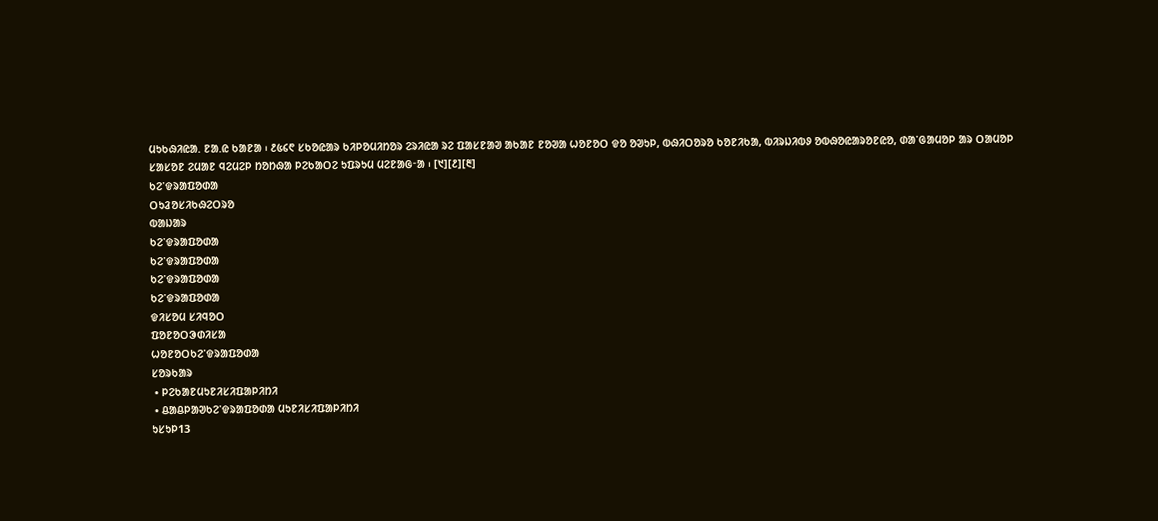ᱢᱩᱠᱷᱤᱭᱟ. ᱱᱟ.ᱭ ᱠᱟᱱᱟ ᱾ ᱒᱕᱔᱖ ᱥᱠᱚᱭᱟᱨ ᱠᱤᱞᱚᱢᱤᱴᱚᱨ ᱮᱨᱤᱭᱟ ᱨᱮ ᱯᱟᱥᱱᱟᱣ ᱟᱠᱟᱱ ᱱᱚᱣᱟ ᱦᱚᱱᱚᱛ ᱫᱚ ᱚᱣᱩᱞ, ᱵᱷᱤᱛᱚᱨᱚ ᱠᱚᱱᱤᱠᱟ, ᱵᱤᱨᱡᱤᱵᱽ ᱚᱵᱷᱚᱭᱟᱨᱚᱱᱭᱚ, ᱰᱟᱸᱜᱟᱢᱚᱞ ᱟᱨ ᱛᱟᱢᱚᱞ ᱥᱟᱥᱚᱱ ᱮᱢᱟᱱ ᱧᱮᱢᱮᱞ ᱴᱚᱴᱷᱟ ᱞᱮᱠᱟᱛᱮ ᱩᱯᱨᱩᱢ ᱢᱮᱱᱟᱜᱼᱟ ᱾ [᱑][᱒][᱓]
ᱠᱮᱸᱫᱨᱟᱯᱚᱰᱟ
ᱛᱩᱲᱚᱥᱤᱠᱷᱮᱛᱨᱚ
ᱵᱟᱡᱟᱨ
ᱠᱮᱸᱫᱨᱟᱯᱚᱰᱟ
ᱠᱮᱸᱫᱨᱟᱯᱚᱰᱟ
ᱠᱮᱸᱫᱨᱟᱯᱚᱰᱟ
ᱠᱮᱸᱫᱨᱟᱯᱚᱰᱟ
ᱫᱤᱥᱚᱢ ᱥᱤᱧᱚᱛ
ᱯᱚᱱᱚᱛᱳᱰᱤᱥᱟ
ᱦᱚᱱᱚᱛᱠᱮᱸᱫᱨᱟᱯᱚᱰᱟ
ᱥᱚᱨᱠᱟᱨ
 • ᱞᱮᱠᱟᱱᱢᱩᱱᱤᱥᱤᱯᱟᱞᱤᱴᱤ
 • ᱪᱟᱪᱞᱟᱣᱠᱮᱸᱫᱨᱟᱯᱚᱰᱟ ᱢᱩᱱᱤᱥᱤᱯᱟᱞᱤᱴᱤ
ᱩᱥᱩᱞ13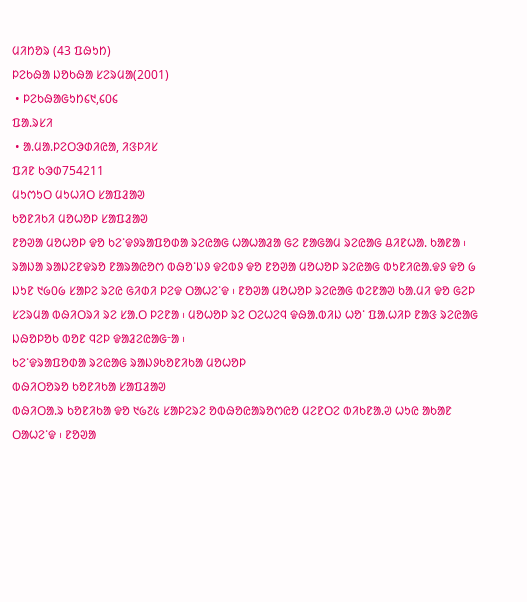ᱢᱤᱴᱚᱨ (43 ᱯᱷᱩᱴ)
ᱞᱮᱠᱷᱟ ᱡᱚᱠᱷᱟ ᱥᱮᱨᱢᱟ(2001)
 • ᱞᱮᱠᱷᱟᱜᱩᱴ᱔᱑,᱔᱐᱔
ᱯᱟ.ᱨᱥᱤ
 • ᱟ.ᱢᱟ.ᱞᱮᱛᱳᱰᱤᱭᱟ, ᱤᱝᱞᱤᱥ
ᱯᱤᱱ ᱠᱳᱰ754211
ᱢᱩᱬᱩᱛ ᱢᱩᱦᱤᱛ ᱥᱟᱯᱲᱟᱣ
ᱠᱚᱱᱤᱠᱤ ᱢᱚᱦᱚᱞ ᱥᱟᱯᱲᱟᱣ
ᱱᱚᱣᱟ ᱢᱚᱦᱚᱞ ᱫᱚ ᱠᱮᱸᱫᱽᱨᱟᱯᱚᱰᱟ ᱨᱮᱭᱟᱜ ᱦᱟᱦᱟᱲᱟ ᱜᱮ ᱱᱟᱜᱟᱢ ᱨᱮᱭᱟᱜ ᱪᱤᱱᱦᱟ. ᱠᱟᱱᱟ ᱾ ᱨᱟᱡᱟ ᱨᱟᱡᱮᱱᱫᱨᱚ ᱱᱟᱨᱟᱭᱚᱬ ᱵᱷᱚᱸᱡᱽ ᱫᱮᱵᱽ ᱫᱚ ᱱᱚᱣᱟ ᱢᱚᱦᱚᱞ ᱨᱮᱭᱟᱜ ᱵᱩᱱᱤᱭᱟ.ᱫᱽ ᱫᱚ ᱙ ᱡᱩᱱ ᱑᱙᱐᱙ ᱥᱟᱞᱮ ᱨᱮᱭ ᱜᱤᱰᱤ ᱞᱮᱫ ᱛᱟᱦᱮᱸᱫ ᱾ ᱱᱚᱣᱟ ᱢᱚᱦᱚᱞ ᱨᱮᱭᱟᱜ ᱵᱮᱱᱟᱣ ᱠᱟ.ᱢᱤ ᱫᱚ ᱜᱮᱞ ᱥᱮᱨᱢᱟ ᱵᱷᱤᱛᱨᱤ ᱨᱮ ᱥᱟ.ᱛ ᱞᱮᱱᱟ ᱾ ᱢᱚᱦᱚᱞ ᱨᱮ ᱛᱮᱦᱮᱧ ᱫᱷᱟ.ᱵᱤᱡ ᱦᱚᱸ ᱯᱟ.ᱦᱤᱞ ᱱᱟᱝ ᱨᱮᱭᱟᱜ ᱡᱷᱚᱞᱚᱠ ᱵᱚᱱ ᱧᱮᱞ ᱫᱟᱲᱮᱭᱟᱜᱼᱟ ᱾
ᱠᱮᱸᱫᱨᱟᱯᱚᱰᱟ ᱨᱮᱭᱟᱜ ᱨᱟᱡᱽᱠᱚᱱᱤᱠᱟ ᱢᱚᱦᱚᱞ
ᱵᱷᱤᱛᱚᱨᱚ ᱠᱚᱱᱤᱠᱟ ᱥᱟᱯᱲᱟᱣ
ᱵᱷᱤᱛᱟ.ᱨ ᱠᱚᱱᱤᱠᱟ ᱫᱚ ᱑᱙᱗᱕ ᱥᱟᱞᱮᱨᱮ ᱚᱵᱷᱚᱭᱟᱨᱚᱬᱭᱚ ᱢᱮᱱᱛᱮ ᱵᱤᱠᱱᱟ.ᱣ ᱦᱩᱭ ᱟᱠᱟᱱ ᱛᱟᱦᱮᱸᱫ ᱾ ᱱᱚᱣᱟ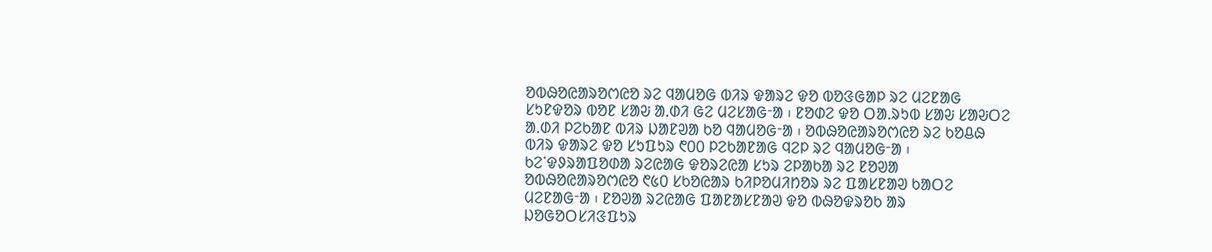ᱚᱵᱷᱚᱭᱟᱨᱚᱬᱭᱚ ᱨᱮ ᱧᱟᱢᱚᱜ ᱵᱤᱨ ᱫᱟᱨᱮ ᱫᱚ ᱵᱚᱝᱜᱟᱞ ᱨᱮ ᱢᱮᱱᱟᱜ ᱥᱩᱱᱫᱚᱨ ᱵᱚᱱ ᱥᱟᱶ ᱟ.ᱰᱤ ᱜᱮ ᱢᱮᱥᱟᱜᱼᱟ ᱾ ᱱᱚᱰᱮ ᱫᱚ ᱛᱟ.ᱨᱩᱵ ᱥᱟᱶ ᱥᱟᱶᱛᱮ ᱟ.ᱰᱤ ᱞᱮᱠᱟᱱ ᱵᱤᱨ ᱡᱟᱱᱣᱟ ᱠᱚ ᱧᱟᱢᱚᱜᱼᱟ ᱾ ᱚᱵᱷᱚᱭᱟᱨᱚᱬᱭᱚ ᱨᱮ ᱠᱚᱪᱷ ᱵᱤᱨ ᱫᱟᱨᱮ ᱫᱚ ᱥᱩᱯᱩᱨ ᱖᱐᱐ ᱞᱮᱠᱟᱱᱟᱜ ᱧᱮᱞ ᱨᱮ ᱧᱟᱢᱚᱜᱼᱟ ᱾ ᱠᱮᱸᱫᱽᱨᱟᱯᱚᱰᱟ ᱨᱮᱭᱟᱜ ᱫᱚᱨᱮᱭᱟ ᱥᱩᱨ ᱮᱞᱟᱠᱟ ᱨᱮ ᱱᱚᱣᱟ ᱚᱵᱷᱚᱭᱟᱨᱚᱬᱭᱚ ᱖᱕᱐ ᱥᱠᱚᱭᱟᱨ ᱠᱤᱞᱚᱢᱤᱴᱚᱨ ᱨᱮ ᱯᱟᱥᱱᱟᱣ ᱠᱟᱛᱮ ᱢᱮᱱᱟᱜᱼᱟ ᱾ ᱱᱚᱣᱟ ᱨᱮᱭᱟᱜ ᱯᱟᱱᱟᱥᱱᱟᱣ ᱫᱚ ᱵᱷᱚᱫᱨᱚᱠ ᱟᱨ ᱡᱚᱜᱚᱛᱥᱤᱝᱯᱩᱨ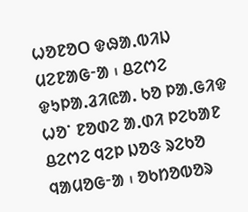ᱦᱚᱱᱚᱛ ᱫᱷᱟ.ᱵᱤᱡ ᱢᱮᱱᱟᱜᱼᱟ ᱾ ᱪᱮᱬᱮ ᱫᱩᱞᱟ.ᱲᱤᱭᱟ. ᱠᱚ ᱞᱟ.ᱜᱤᱫ ᱦᱚᱸ ᱱᱚᱰᱮ ᱟ.ᱰᱤ ᱞᱮᱠᱟᱱ ᱪᱮᱬᱮ ᱧᱮᱞ ᱡᱚᱝ ᱨᱮᱠᱚ ᱧᱟᱢᱚᱜᱼᱟ ᱾ ᱚᱠᱴᱚᱵᱚᱨ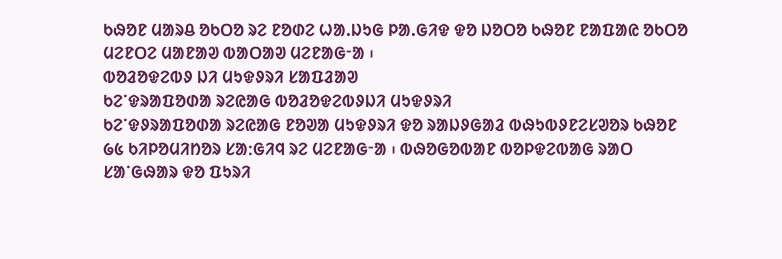ᱠᱷᱚᱱ ᱢᱟᱨᱪ ᱚᱠᱛᱚ ᱨᱮ ᱱᱚᱰᱮ ᱦᱟ.ᱡᱩᱜ ᱞᱟ.ᱜᱤᱫ ᱫᱚ ᱡᱚᱛᱚ ᱠᱷᱚᱱ ᱱᱟᱯᱟᱭ ᱚᱠᱛᱚ ᱢᱮᱱᱛᱮ ᱢᱟᱱᱟᱣ ᱵᱟᱛᱟᱣ ᱢᱮᱱᱟᱜᱼᱟ ᱾
ᱵᱚᱲᱚᱫᱮᱵᱽ ᱡᱤ ᱢᱩᱫᱽᱨᱤ ᱥᱟᱯᱲᱟᱣ
ᱠᱮᱸᱫᱨᱟᱯᱚᱰᱟ ᱨᱮᱭᱟᱜ ᱵᱚᱲᱚᱫᱮᱵᱽᱡᱤ ᱢᱩᱫᱽᱨᱤ
ᱠᱮᱸᱫᱽᱨᱟᱯᱚᱰᱟ ᱨᱮᱭᱟᱜ ᱱᱚᱣᱟ ᱢᱩᱫᱽᱨᱤ ᱫᱚ ᱨᱟᱡᱽᱜᱟᱲ ᱵᱷᱩᱵᱽᱱᱮᱥᱣᱚᱨ ᱠᱷᱚᱱ ᱙᱕ ᱠᱤᱞᱚᱢᱤᱴᱚᱨ ᱥᱟᱺᱜᱤᱧ ᱨᱮ ᱢᱮᱱᱟᱜᱼᱟ ᱾ ᱵᱷᱚᱜᱚᱵᱟᱱ ᱵᱚᱞᱫᱮᱵᱟᱜ ᱨᱟᱛ ᱥᱟᱸᱜᱷᱟᱨ ᱫᱚ ᱯᱩᱨᱤ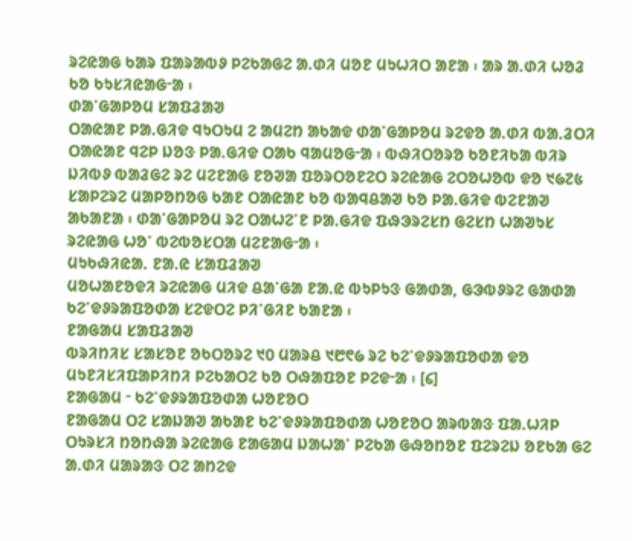ᱨᱮᱭᱟᱜ ᱠᱟᱨ ᱯᱟᱨᱟᱵᱽ ᱞᱮᱠᱟᱜᱮ ᱟ.ᱰᱤ ᱢᱚᱱ ᱢᱩᱦᱤᱛ ᱟᱱᱟ ᱾ ᱟᱨ ᱟ.ᱰᱤ ᱦᱚᱲ ᱠᱚ ᱠᱩᱥᱤᱭᱟᱜᱼᱟ ᱾
ᱰᱟᱸᱜᱟᱞᱚᱢ ᱥᱟᱯᱲᱟᱣ
ᱛᱟᱭᱟᱱ ᱞᱟ.ᱜᱤᱫ ᱧᱩᱛᱩᱢ ᱮ ᱟᱢᱮᱴ ᱟᱠᱟᱫ ᱰᱟᱸᱜᱟᱞᱚᱢ ᱨᱮᱫᱚ ᱟ.ᱰᱤ ᱵᱟ.ᱲᱛᱤ ᱛᱟᱭᱟᱱ ᱧᱮᱞ ᱡᱚᱝ ᱞᱟ.ᱜᱤᱫ ᱛᱟᱠ ᱧᱟᱢᱚᱜᱼᱟ ᱾ ᱵᱷᱤᱛᱚᱨᱚ ᱠᱚᱱᱤᱠᱟ ᱵᱤᱨ ᱡᱤᱵᱽ ᱵᱟᱲᱜᱮ ᱨᱮ ᱢᱮᱱᱟᱜ ᱱᱚᱣᱟ ᱯᱚᱨᱛᱚᱱᱮᱛ ᱨᱮᱭᱟᱜ ᱮᱛᱚᱦᱚᱵ ᱫᱚ ᱑᱙᱗᱕ ᱥᱟᱞᱮᱨᱮ ᱢᱟᱞᱚᱴᱚᱜ ᱠᱟᱱ ᱛᱟᱭᱟᱱ ᱠᱚ ᱵᱟᱧᱪᱟᱣ ᱠᱚ ᱞᱟ.ᱜᱤᱫ ᱵᱮᱱᱟᱣ ᱟᱠᱟᱱᱟ ᱾ ᱰᱟᱸᱜᱟᱞᱚᱢ ᱨᱮ ᱛᱟᱦᱮᱸᱱ ᱞᱟ.ᱜᱤᱫ ᱯᱷᱳᱨᱮᱥᱴ ᱜᱮᱥᱴ ᱦᱟᱣᱩᱥ ᱨᱮᱭᱟᱜ ᱦᱚᱸ ᱵᱮᱵᱚᱥᱛᱟ ᱢᱮᱱᱟᱜᱼᱟ ᱾
ᱢᱩᱠᱷᱤᱭᱟ. ᱱᱟ.ᱭ ᱥᱟᱯᱲᱟᱣ
ᱢᱚᱦᱟᱱᱚᱫᱤ ᱨᱮᱭᱟᱜ ᱢᱤᱫ ᱪᱟᱸᱜᱟ ᱱᱟ.ᱭ ᱵᱩᱞᱩᱝ ᱜᱟᱰᱟ, ᱜᱳᱵᱽᱨᱮ ᱜᱟᱰᱟ ᱠᱮᱸᱫᱽᱨᱟᱯᱚᱰᱟ ᱥᱮᱫᱛᱮ ᱞᱤᱸᱜᱤᱱ ᱠᱟᱱᱟ ᱾
ᱱᱟᱜᱟᱢ ᱥᱟᱯᱲᱟᱣ
ᱵᱨᱤᱴᱤᱥ ᱥᱟᱥᱚᱱ ᱚᱠᱛᱚᱨᱮ ᱑᱐ ᱢᱟᱨᱪ ᱑᱘᱖᱙ ᱨᱮ ᱠᱮᱸᱫᱽᱨᱟᱯᱚᱰᱟ ᱫᱚ ᱢᱩᱱᱤᱥᱤᱯᱟᱞᱤᱴᱤ ᱞᱮᱠᱟᱛᱮ ᱠᱚ ᱛᱷᱟᱯᱚᱱ ᱞᱮᱫᱼᱟ ᱾ [᱔]
ᱱᱟᱜᱟᱢ ᱼ ᱠᱮᱸᱫᱽᱨᱟᱯᱚᱰᱟ ᱦᱚᱱᱚᱛ
ᱱᱟᱜᱟᱢ ᱛᱮ ᱥᱟᱡᱟᱣ ᱟᱠᱟᱱ ᱠᱮᱸᱫᱽᱨᱟᱯᱚᱰᱟ ᱦᱚᱱᱚᱛ ᱟᱨᱵᱟᱝ ᱯᱟ.ᱦᱤᱞ ᱛᱩᱨᱥᱤ ᱴᱚᱴᱷᱟ ᱨᱮᱭᱟᱜ ᱱᱟᱜᱟᱢ ᱡᱟᱦᱟᱸ ᱞᱮᱠᱟ ᱜᱷᱚᱴᱚᱱ ᱯᱮᱨᱮᱡ ᱚᱱᱠᱟ ᱜᱮ ᱟ.ᱰᱤ ᱢᱟᱨᱟᱝ ᱛᱮ ᱟᱴᱮᱫ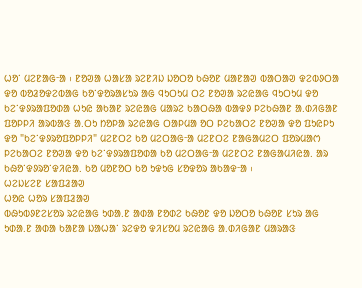ᱦᱚᱸ ᱢᱮᱱᱟᱜᱼᱟ ᱾ ᱱᱚᱣᱟ ᱦᱟᱥᱟ ᱨᱮᱱᱤᱡ ᱡᱚᱛᱚ ᱠᱷᱚᱱ ᱢᱟᱱᱟᱣ ᱵᱟᱛᱟᱣ ᱫᱮᱵᱽᱛᱟ ᱫᱚ ᱵᱚᱲᱚᱫᱮᱵᱟᱜ ᱠᱚᱸᱫᱚᱨᱟᱥᱩᱨ ᱟᱜ ᱧᱩᱛᱩᱢ ᱛᱮ ᱱᱚᱣᱟ ᱨᱮᱭᱟᱜ ᱧᱩᱛᱩᱢ ᱫᱚ ᱠᱮᱸᱫᱽᱨᱟᱯᱚᱰᱟ ᱦᱩᱭ ᱟᱠᱟᱱ ᱨᱮᱭᱟᱜ ᱢᱟᱨᱮ ᱠᱟᱛᱷᱟ ᱵᱟᱫᱽ ᱞᱮᱠᱷᱟᱱ ᱟ.ᱰᱤᱜᱟᱱ ᱯᱚᱞᱞᱤ ᱟᱨᱵᱟᱝ ᱟ.ᱛᱩ ᱴᱚᱞᱟ ᱨᱮᱭᱟᱜ ᱛᱟᱞᱢᱟ ᱚᱛ ᱞᱮᱠᱟᱛᱮ ᱱᱚᱣᱟ ᱫᱚ ᱯᱩᱭᱞᱩ ᱫᱚ "ᱠᱮᱸᱫᱽᱨᱚᱯᱚᱞᱞᱤ" ᱢᱮᱱᱛᱮ ᱠᱚ ᱢᱮᱛᱟᱜᱼᱟ ᱢᱮᱱᱛᱮ ᱱᱟᱜᱟᱢᱮᱛ ᱯᱚᱨᱢᱟᱬ ᱞᱮᱠᱟᱛᱮ ᱱᱚᱣᱟ ᱫᱚ ᱠᱮᱸᱫᱽᱨᱟᱯᱚᱰᱟ ᱠᱚ ᱢᱮᱛᱟᱜᱼᱟ ᱢᱮᱱᱛᱮ ᱱᱟᱜᱟᱢᱤᱭᱟ. ᱟᱨ ᱠᱷᱚᱸᱫᱽᱨᱚᱸᱫᱤᱭᱟ. ᱠᱚ ᱢᱚᱱᱚᱛ ᱠᱚ ᱩᱫᱩᱜ ᱥᱚᱫᱚᱨ ᱟᱠᱟᱫᱼᱟ ᱾
ᱦᱮᱡᱥᱮᱱ ᱥᱟᱯᱲᱟᱣ
ᱦᱚᱭ ᱦᱚᱨ ᱥᱟᱯᱲᱟᱣ
ᱵᱷᱩᱵᱽᱱᱮᱥᱚᱨ ᱨᱮᱭᱟᱜ ᱩᱰᱟ.ᱱ ᱟᱰᱟ ᱱᱚᱰᱮ ᱠᱷᱚᱱ ᱫᱚ ᱡᱚᱛᱚ ᱠᱷᱚᱱ ᱥᱩᱨ ᱟᱜ ᱩᱰᱟ.ᱱ ᱟᱰᱟ ᱠᱟᱱᱟ ᱡᱟᱦᱟᱸ ᱨᱮᱫᱚ ᱫᱤᱥᱚᱢ ᱨᱮᱭᱟᱜ ᱟ.ᱰᱤᱜᱟᱱ ᱢᱟᱨᱟᱝ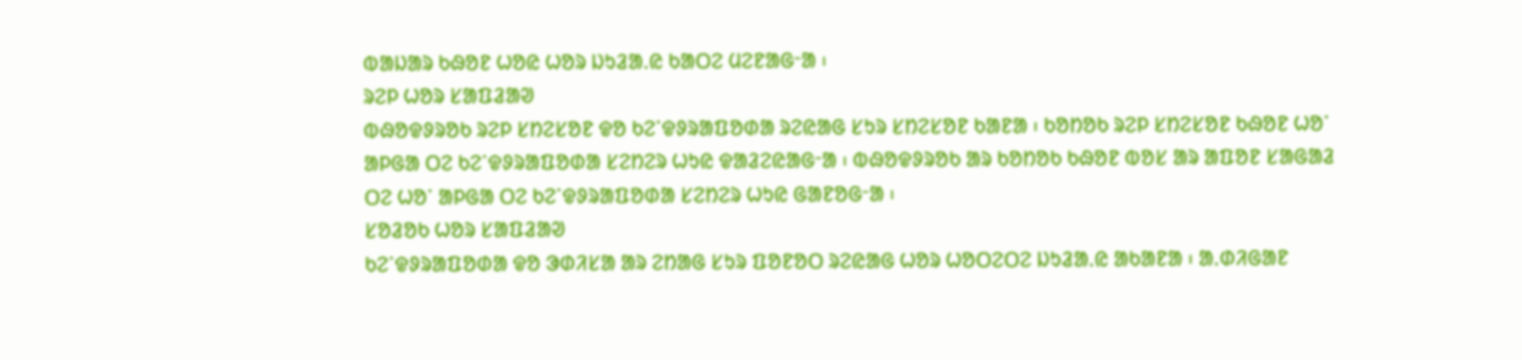ᱵᱟᱡᱟᱨ ᱠᱷᱚᱱ ᱦᱚᱭ ᱦᱚᱨ ᱡᱩᱲᱟ.ᱭ ᱠᱟᱛᱮ ᱢᱮᱱᱟᱜᱼᱟ ᱾
ᱨᱮᱞ ᱦᱚᱨ ᱥᱟᱯᱲᱟᱣ
ᱵᱷᱚᱫᱽᱨᱚᱠ ᱨᱮᱞ ᱥᱴᱮᱥᱚᱱ ᱫᱚ ᱠᱮᱸᱫᱽᱨᱟᱯᱚᱰᱟ ᱨᱮᱭᱟᱜ ᱥᱩᱨ ᱥᱴᱮᱥᱚᱱ ᱠᱟᱱᱟ ᱾ ᱠᱚᱴᱚᱠ ᱨᱮᱞ ᱥᱴᱮᱥᱚᱱ ᱠᱷᱚᱱ ᱦᱚᱸ ᱟᱞᱜᱟ ᱛᱮ ᱠᱮᱸᱫᱽᱨᱟᱯᱚᱰᱟ ᱥᱮᱴᱮᱨ ᱦᱩᱭ ᱫᱟᱲᱮᱭᱟᱜᱼᱟ ᱾ ᱵᱷᱚᱫᱽᱨᱚᱠ ᱟᱨ ᱠᱚᱴᱚᱠ ᱠᱷᱚᱱ ᱵᱚᱥ ᱟᱨ ᱟᱯᱚᱱ ᱥᱟᱜᱟᱲ ᱛᱮ ᱦᱚᱸ ᱟᱞᱜᱟ ᱛᱮ ᱠᱮᱸᱫᱽᱨᱟᱯᱚᱰᱟ ᱥᱮᱴᱮᱨ ᱦᱩᱭ ᱜᱟᱱᱚᱜᱼᱟ ᱾
ᱥᱚᱲᱚᱠ ᱦᱚᱨ ᱥᱟᱯᱲᱟᱣ
ᱠᱮᱸᱫᱽᱨᱟᱯᱚᱰᱟ ᱫᱚ ᱳᱰᱤᱥᱟ ᱟᱨ ᱮᱴᱟᱜ ᱥᱩᱨ ᱯᱚᱱᱚᱛ ᱨᱮᱭᱟᱜ ᱦᱚᱨ ᱦᱚᱛᱮᱛᱮ ᱡᱩᱲᱟ.ᱭ ᱟᱠᱟᱱᱟ ᱾ ᱟ.ᱰᱤᱜᱟᱱ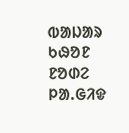ᱵᱟᱡᱟᱨ ᱠᱷᱚᱱ ᱱᱚᱰᱮ ᱞᱟ.ᱜᱤᱫ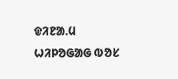ᱫᱤᱱᱟ.ᱢ ᱦᱤᱞᱚᱜᱟᱜ ᱵᱚᱥ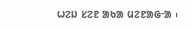ᱦᱮᱡ ᱥᱮᱱ ᱟᱠᱟ ᱢᱮᱱᱟᱜᱼᱟ ᱾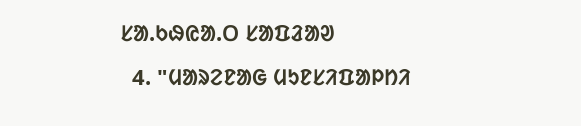ᱥᱟ.ᱠᱷᱭᱟ.ᱛ ᱥᱟᱯᱲᱟᱣ
  4. "ᱢᱟᱨᱮᱱᱟᱜ ᱢᱩᱱᱥᱤᱯᱟᱞᱴᱤ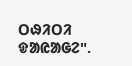ᱛᱷᱤᱛᱤ ᱫᱟᱭᱟᱜᱮ".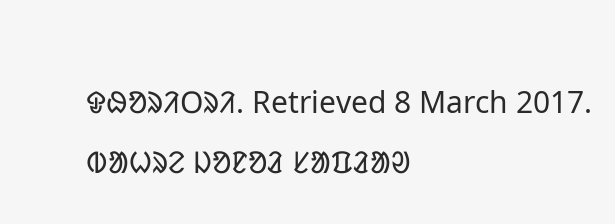ᱫᱷᱚᱨᱤᱛᱨᱤ. Retrieved 8 March 2017.
ᱵᱟᱦᱨᱮ ᱡᱚᱱᱚᱲ ᱥᱟᱯᱲᱟᱣ